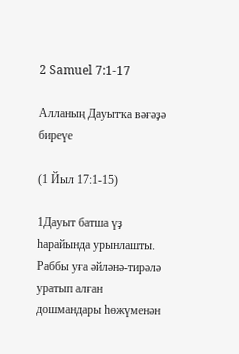2 Samuel 7:1-17

Алланың Дауытҡа вәғәҙә биреүе

(1 Йыл 17:1-15)

1Дауыт батша үҙ һарайында урынлашты. Раббы уға әйләнә-тирәлә уратып алған дошмандары һөжүменән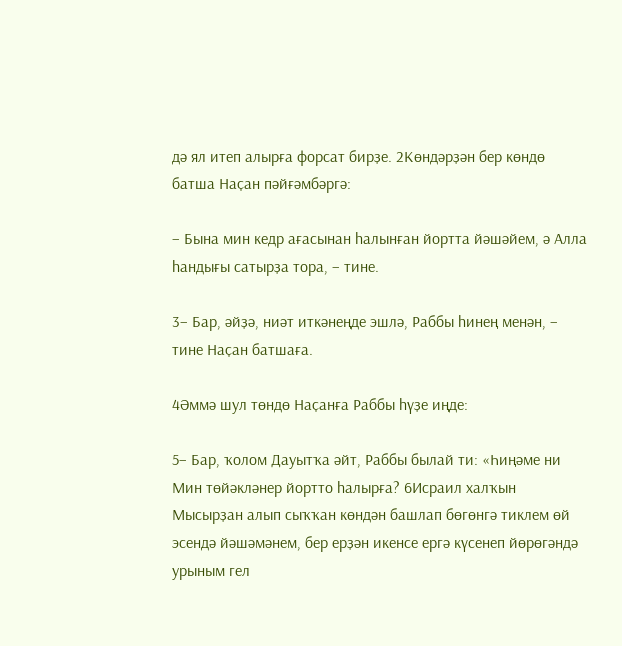дә ял итеп алырға форсат бирҙе. 2Көндәрҙән бер көндө батша Наҫан пәйғәмбәргә:

– Бына мин кедр ағасынан һалынған йортта йәшәйем, ә Алла һандығы сатырҙа тора, – тине.

3– Бар, әйҙә, ниәт иткәнеңде эшлә, Раббы һинең менән, – тине Наҫан батшаға.

4Әммә шул төндө Наҫанға Раббы һүҙе иңде:

5– Бар, ҡолом Дауытҡа әйт, Раббы былай ти: «Һиңәме ни Мин төйәкләнер йортто һалырға? 6Исраил халҡын Мысырҙан алып сыҡҡан көндән башлап бөгөнгә тиклем өй эсендә йәшәмәнем, бер ерҙән икенсе ергә күсенеп йөрөгәндә урыным гел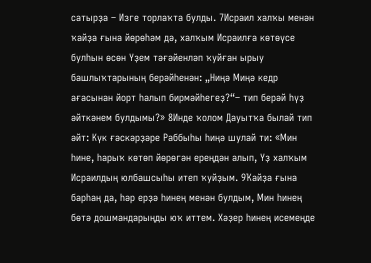сатырҙа – Изге торлаҡта булды. 7Исраил халҡы менән ҡайҙа ғына йөрөһәм дә, халҡым Исраилға көтөүсе булһын өсөн Үҙем тәғәйенләп ҡуйған ырыу башлыҡтарының берәйһенән: „Ниңә Миңә кедр ағасынан йорт һалып бирмәйһегеҙ?“– тип берәй һүҙ әйткәнем булдымы?» 8Инде ҡолом Дауытҡа былай тип әйт: Күк ғәскәрҙәре Раббыһы һиңә шулай ти: «Мин һине, һарыҡ көтөп йөрөгән ереңдән алып, Үҙ халҡым Исраилдың юлбашсыһы итеп ҡуйҙым. 9Ҡайҙа ғына барһаң да, һәр ерҙә һинең менән булдым, Мин һинең бөтә дошмандарыңды юҡ иттем. Хәҙер һинең исемеңде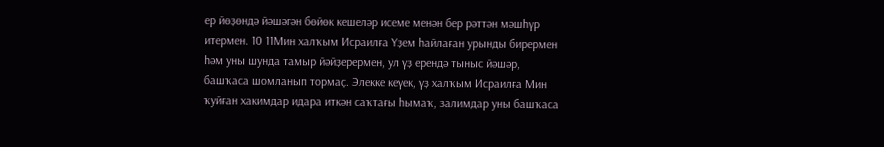ер йөҙөндә йәшәгән бөйөк кешеләр исеме менән бер рәттән мәшһүр итермен. 10 11Мин халҡым Исраилға Үҙем һайлаған урынды бирермен һәм уны шунда тамыр йәйҙерермен, ул үҙ ерендә тыныс йәшәр, башҡаса шомланып тормаҫ. Элекке кеүек, үҙ халҡым Исраилға Мин ҡуйған хакимдар идара иткән саҡтағы һымаҡ, залимдар уны башҡаса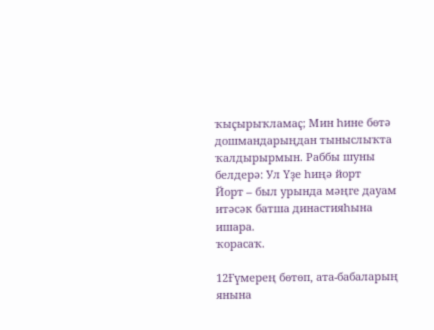ҡыҫырыҡламаҫ; Мин һине бөтә дошмандарыңдан тыныслыҡта ҡалдырырмын. Раббы шуны белдерә: Ул Үҙе һиңә йорт
Йорт – был урында мәңге дауам итәсәк батша династияһына ишара.
ҡорасаҡ.

12Ғүмерең бөтөп, ата-бабаларың янына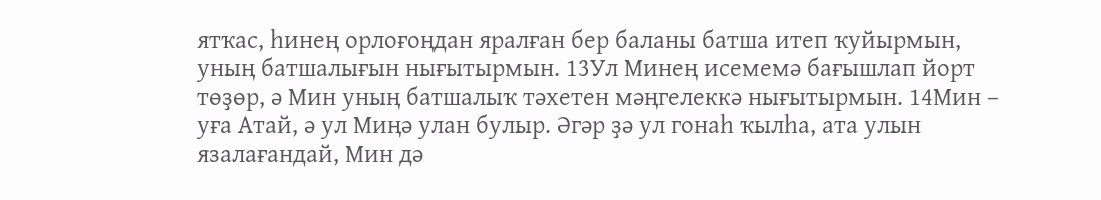ятҡас, һинең орлоғоңдан яралған бер баланы батша итеп ҡуйырмын, уның батшалығын нығытырмын. 13Ул Минең исемемә бағышлап йорт төҙөр, ә Мин уның батшалыҡ тәхетен мәңгелеккә нығытырмын. 14Мин – уға Атай, ә ул Миңә улан булыр. Әгәр ҙә ул гонаһ ҡылһа, ата улын язалағандай, Мин дә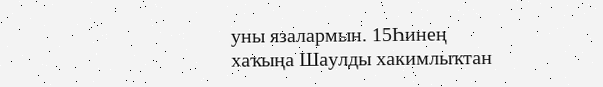уны язалармын. 15Һинең хаҡыңа Шаулды хакимлыҡтан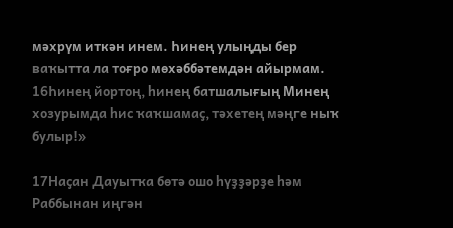мәхрүм иткән инем. Һинең улыңды бер ваҡытта ла тоғро мөхәббәтемдән айырмам. 16Һинең йортоң, һинең батшалығың Минең хозурымда һис ҡаҡшамаҫ, тәхетең мәңге ныҡ булыр!»

17Наҫан Дауытҡа бөтә ошо һүҙҙәрҙе һәм Раббынан иңгән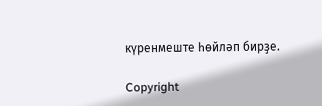күренмеште һөйләп бирҙе.

Copyright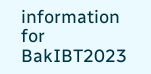information for BakIBT2023